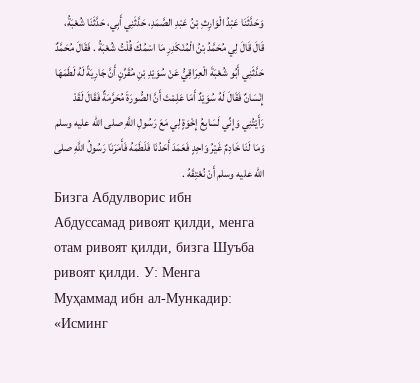وَحَدَّثَنَا عَبْدُ الْوَارِثِ بْنُ عَبْدِ الصَّمَدِ، حَدَّثَنِي أَبِي، حَدَّثَنَا شُعْبَةُ، قَالَ قَالَ لِي مُحَمَّدُ بْنُ الْمُنْكَدِرِ مَا اسْمُكَ قُلْتُ شُعْبَةُ . فَقَالَ مُحَمَّدٌ حَدَّثَنِي أَبُو شُعْبَةَ الْعِرَاقِيُّ عَنْ سُوَيْدِ بْنِ مُقَرِّنٍ أَنَّ جَارِيَةً لَهُ لَطَمَهَا إِنْسَانٌ فَقَالَ لَهُ سُوَيْدٌ أَمَا عَلِمْتَ أَنَّ الصُّورَةَ مُحَرَّمَةٌ فَقَالَ لَقَدْ رَأَيْتُنِي وَإِنِّي لَسَابِعُ إِخْوَةٍ لِي مَعَ رَسُولِ اللَّهِ صلى الله عليه وسلم وَمَا لَنَا خَادِمٌ غَيْرُ وَاحِدٍ فَعَمَدَ أَحَدُنَا فَلَطَمَهُ فَأَمَرَنَا رَسُولُ اللَّهِ صلى الله عليه وسلم أَنْ نُعْتِقَهُ .
Бизга Абдулворис ибн Абдуссамад ривоят қилди, менга отам ривоят қилди, бизга Шуъба ривоят қилди. У: Менга Муҳаммад ибн ал-Мункадир: «Исминг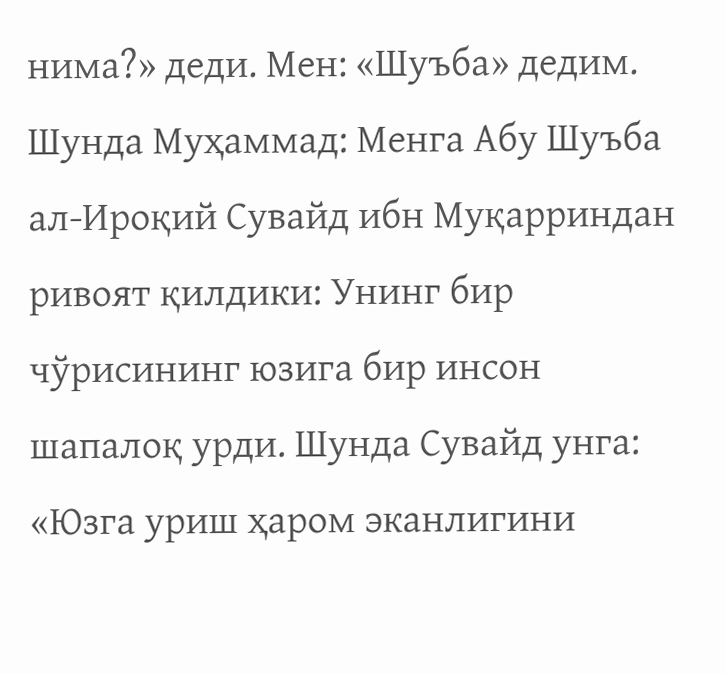нима?» деди. Мен: «Шуъба» дедим. Шунда Муҳаммад: Менга Абу Шуъба ал-Ироқий Сувайд ибн Муқарриндан ривоят қилдики: Унинг бир чўрисининг юзига бир инсон шапалоқ урди. Шунда Сувайд унга: «Юзга уриш ҳаром эканлигини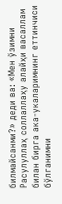билмайсанми?» деди ва: «Мен ўзимни Расулуллаҳ соллаллаҳу алайҳи васаллам билан бирга ака-укаларимнинг еттинчиси бўлганимни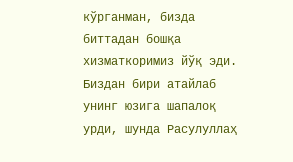кўрганман, бизда биттадан бошқа хизматкоримиз йўқ эди. Биздан бири атайлаб унинг юзига шапалоқ урди, шунда Расулуллаҳ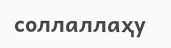соллаллаҳу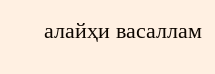алайҳи васаллам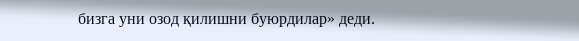бизга уни озод қилишни буюрдилар» деди.